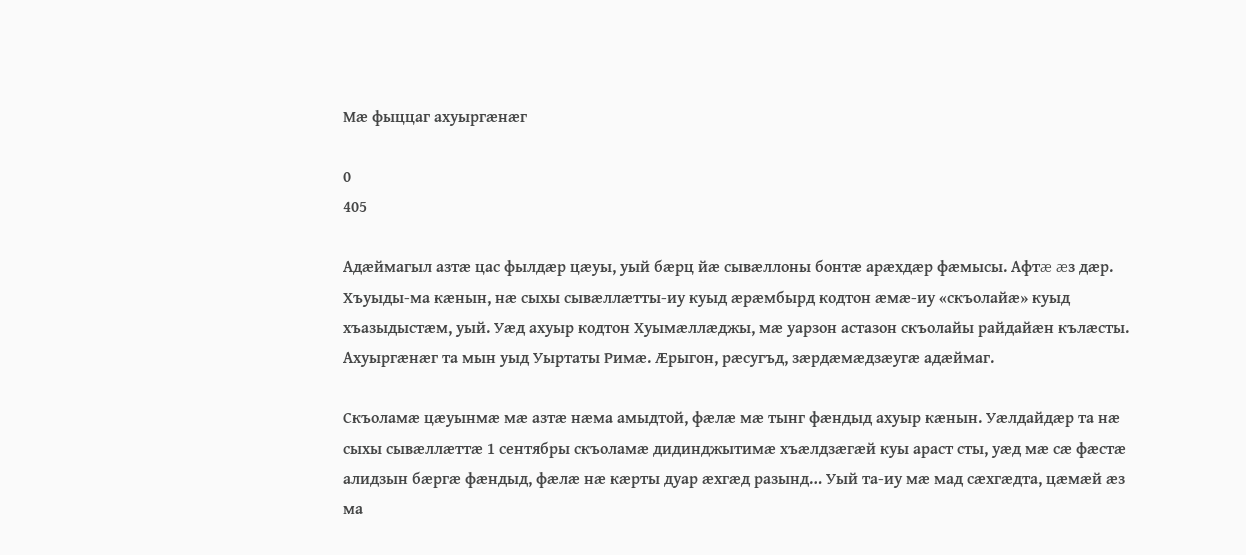Мæ фыццаг ахуыргæнæг

0
405

Адæймагыл азтæ цас фылдæр цæуы, уый бæрц йæ сывæллоны бонтæ арæхдæр фæмысы. Афтæ æз дæр. Хъуыды-ма кæнын, нæ сыхы сывæллæтты-иу куыд æрæмбырд кодтон æмæ-иу «скъолайæ» куыд хъазыдыстæм, уый. Уæд ахуыр кодтон Хуымæллæджы, мæ уарзон астазон скъолайы райдайæн кълæсты. Ахуыргæнæг та мын уыд Уыртаты Римæ. Æрыгон, рæсугъд, зæрдæмæдзæугæ адæймаг.

Скъоламæ цæуынмæ мæ азтæ нæма амыдтой, фæлæ мæ тынг фæндыд ахуыр кæнын. Уæлдайдæр та нæ сыхы сывæллæттæ 1 сентябры скъоламæ дидинджытимæ хъæлдзæгæй куы араст сты, уæд мæ сæ фæстæ алидзын бæргæ фæндыд, фæлæ нæ кæрты дуар æхгæд разынд… Уый та-иу мæ мад сæхгæдта, цæмæй æз ма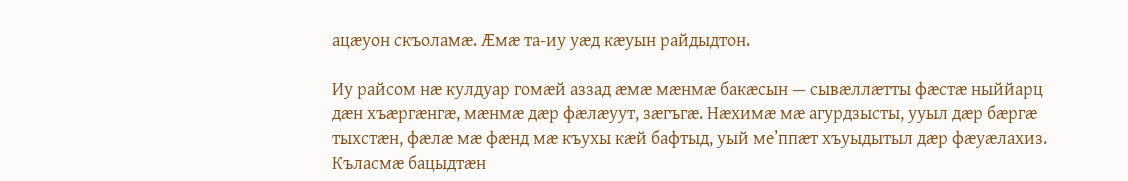ацæуон скъоламæ. Æмæ та-иу уæд кæуын райдыдтон.

Иу райсом нæ кулдуар гомæй аззад æмæ мæнмæ бакæсын — сывæллæтты фæстæ ныййарц дæн хъæргæнгæ, мæнмæ дæр фæлæуут, зæгъгæ. Нæхимæ мæ агурдзысты, ууыл дæр бæргæ тыхстæн, фæлæ мæ фæнд мæ къухы кæй бафтыд, уый ме’ппæт хъуыдытыл дæр фæуæлахиз. Къласмæ бацыдтæн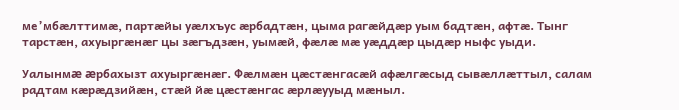ме’мбæлттимæ, партæйы уæлхъус æрбадтæн, цыма рагæйдæр уым бадтæн, афтæ. Тынг тарстæн, ахуыргæнæг цы зæгъдзæн, уымæй, фæлæ мæ уæддæр цыдæр ныфс уыди.

Уалынмæ æрбахызт ахуыргæнæг. Фæлмæн цæстæнгасæй афæлгæсыд сывæллæттыл, салам радтам кæрæдзийæн, стæй йæ цæстæнгас æрлæууыд мæныл.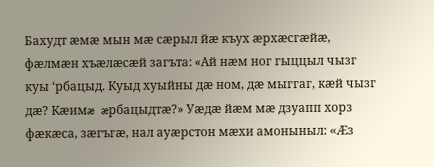Бахудт æмæ мын мæ сæрыл йæ къух æрхæсгæйæ, фæлмæн хъæлæсæй загъта: «Ай нæм ног гыццыл чызг куы ‘рбацыд. Куыд хуыйны дæ ном, дæ мыггаг, кæй чызг дæ? Кæимæ æрбацыдтæ?» Уæдæ йæм мæ дзуапп хорз фæкæса, зæгъгæ, нал ауæрстон мæхи амоныныл: «Æз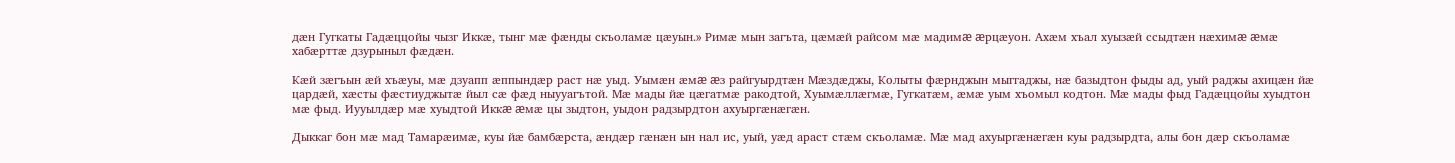дæн Гугкаты Гадæццойы чызг Иккæ, тынг мæ фæнды скъоламæ цæуын.» Римæ мын загъта, цæмæй райсом мæ мадимæ æрцæуон. Ахæм хъал хуызæй ссыдтæн нæхимæ æмæ хабæрттæ дзурыныл фæдæн.

Кæй зæгъын æй хъæуы, мæ дзуапп æппындæр раст нæ уыд. Уымæн æмæ æз райгуырдтæн Мæздæджы, Колыты фæрнджын мыггаджы, нæ базыдтон фыды ад, уый раджы ахицæн йæ цардæй, хæсты фæстиуджытæ йыл сæ фæд ныууагътой. Мæ мады йæ цæгатмæ ракодтой, Хуымæллæгмæ, Гугкатæм, æмæ уым хъомыл кодтон. Мæ мады фыд Гадæццойы хуыдтон мæ фыд. Иууылдæр мæ хуыдтой Иккæ æмæ цы зыдтон, уыдон радзырдтон ахуыргæнæгæн.

Дыккаг бон мæ мад Тамарæимæ, куы йæ бамбæрста, æндæр гæнæн ын нал ис, уый, уæд араст стæм скъоламæ. Мæ мад ахуыргæнæгæн куы радзырдта, алы бон дæр скъоламæ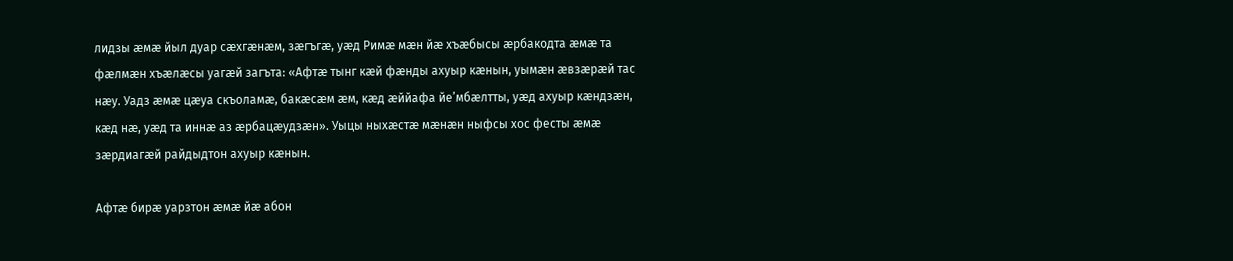лидзы æмæ йыл дуар сæхгæнæм, зæгъгæ, уæд Римæ мæн йæ хъæбысы æрбакодта æмæ та фæлмæн хъæлæсы уагæй загъта: «Афтæ тынг кæй фæнды ахуыр кæнын, уымæн æвзæрæй тас нæу. Уадз æмæ цæуа скъоламæ, бакæсæм æм, кæд æййафа йе’мбæлтты, уæд ахуыр кæндзæн, кæд нæ, уæд та иннæ аз æрбацæудзæн». Уыцы ныхæстæ мæнæн ныфсы хос фесты æмæ зæрдиагæй райдыдтон ахуыр кæнын.

Афтæ бирæ уарзтон æмæ йæ абон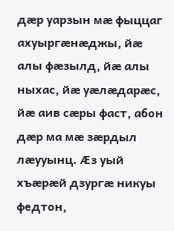дæр уарзын мæ фыццаг ахуыргæнæджы, йæ алы фæзылд, йæ алы ныхас, йæ уæлæдарæс, йæ аив сæры фаст, абон дæр ма мæ зæрдыл лæууынц. Æз уый хъæрæй дзургæ никуы федтон,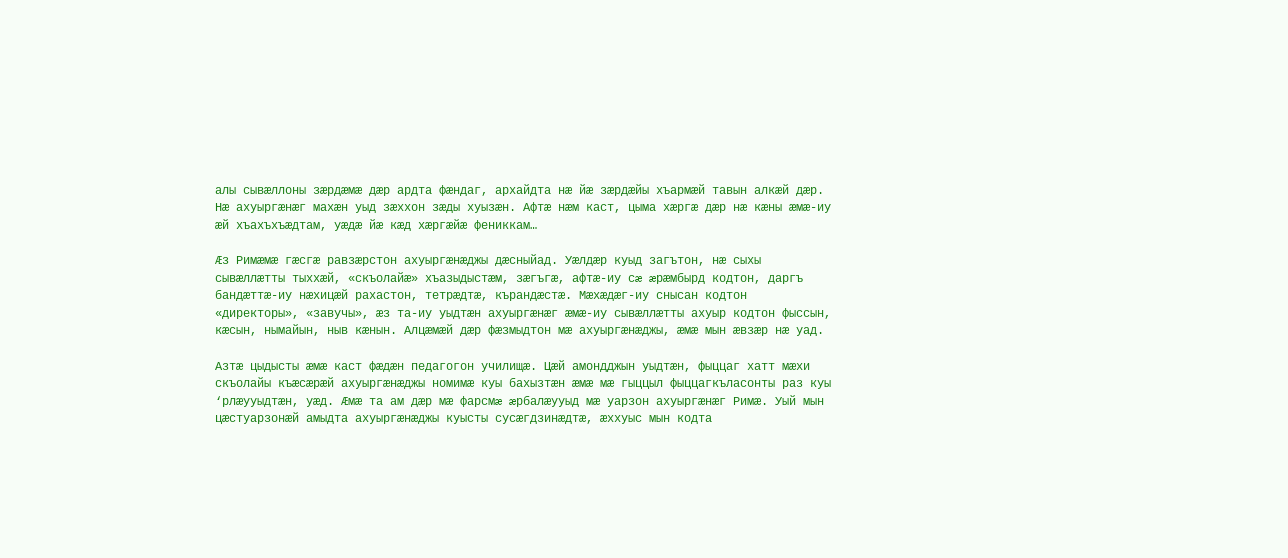алы сывæллоны зæрдæмæ дæр ардта фæндаг, архайдта нæ йæ зæрдæйы хъармæй тавын алкæй дæр. Нæ ахуыргæнæг махæн уыд зæххон зæды хуызæн. Афтæ нæм каст, цыма хæргæ дæр нæ кæны æмæ-иу æй хъахъхъæдтам, уæдæ йæ кæд хæргæйæ фениккам…

Æз Римæмæ гæсгæ равзæрстон ахуыргæнæджы дæсныйад. Уæлдæр куыд загътон, нæ сыхы сывæллæтты тыххæй, «скъолайæ» хъазыдыстæм, зæгъгæ, афтæ-иу сæ æрæмбырд кодтон, даргъ бандæттæ-иу нæхицæй рахастон, тетрæдтæ, кърандæстæ. Мæхæдæг-иу снысан кодтон «директоры», «завучы», æз та-иу уыдтæн ахуыргæнæг æмæ-иу сывæллæтты ахуыр кодтон фыссын, кæсын, нымайын, ныв кæнын. Алцæмæй дæр фæзмыдтон мæ ахуыргæнæджы, æмæ мын æвзæр нæ уад.

Азтæ цыдысты æмæ каст фæдæн педагогон училищæ. Цæй амондджын уыдтæн, фыццаг хатт мæхи скъолайы къæсæрæй ахуыргæнæджы номимæ куы бахызтæн æмæ мæ гыццыл фыццагкъласонты раз куы ‘рлæууыдтæн, уæд. Æмæ та ам дæр мæ фарсмæ æрбалæууыд мæ уарзон ахуыргæнæг Римæ. Уый мын цæстуарзонæй амыдта ахуыргæнæджы куысты сусæгдзинæдтæ, æххуыс мын кодта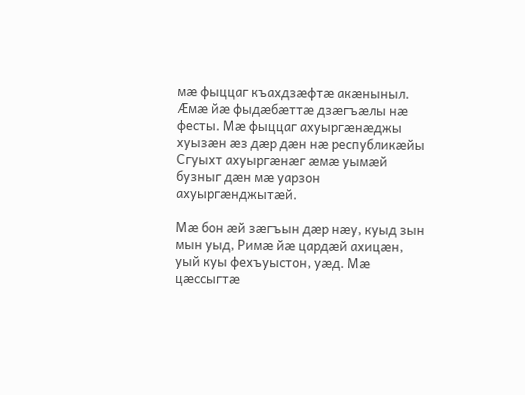мæ фыццаг къахдзæфтæ акæныныл. Æмæ йæ фыдæбæттæ дзæгъæлы нæ фесты. Мæ фыццаг ахуыргæнæджы хуызæн æз дæр дæн нæ республикæйы Сгуыхт ахуыргæнæг æмæ уымæй бузныг дæн мæ уарзон ахуыргæнджытæй.

Мæ бон æй зæгъын дæр нæу, куыд зын мын уыд, Римæ йæ цардæй ахицæн, уый куы фехъуыстон, уæд. Мæ цæссыгтæ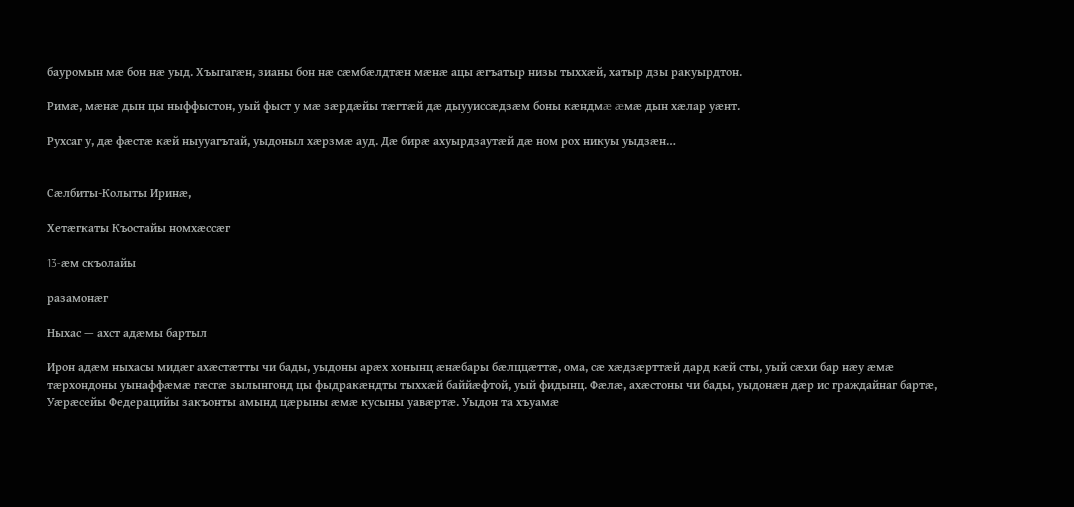бауромын мæ бон нæ уыд. Хъыгагæн, зианы бон нæ сæмбæлдтæн мæнæ ацы æгъатыр низы тыххæй, хатыр дзы ракуырдтон.

Римæ, мæнæ дын цы ныффыстон, уый фыст у мæ зæрдæйы тæгтæй дæ дыууиссæдзæм боны кæндмæ æмæ дын хæлар уæнт.

Рухсаг у, дæ фæстæ кæй ныууагътай, уыдоныл хæрзмæ ауд. Дæ бирæ ахуырдзаутæй дæ ном рох никуы уыдзæн…


Сæлбиты-Колыты Иринæ,

Хетæгкаты Къостайы номхæссæг

13-æм скъолайы

разамонæг

Ныхас — ахст адæмы бартыл

Ирон адæм ныхасы мидæг ахæстæтты чи бады, уыдоны арæх хонынц æнæбары бæлццæттæ, ома, сæ хæдзæрттæй дард кæй сты, уый сæхи бар нæу æмæ тæрхондоны уынаффæмæ гæсгæ зылынгонд цы фыдракæндты тыххæй баййæфтой, уый фидынц. Фæлæ, ахæстоны чи бады, уыдонæн дæр ис граждайнаг бартæ, Уæрæсейы Федерацийы закъонты амынд цæрыны æмæ кусыны уавæртæ. Уыдон та хъуамæ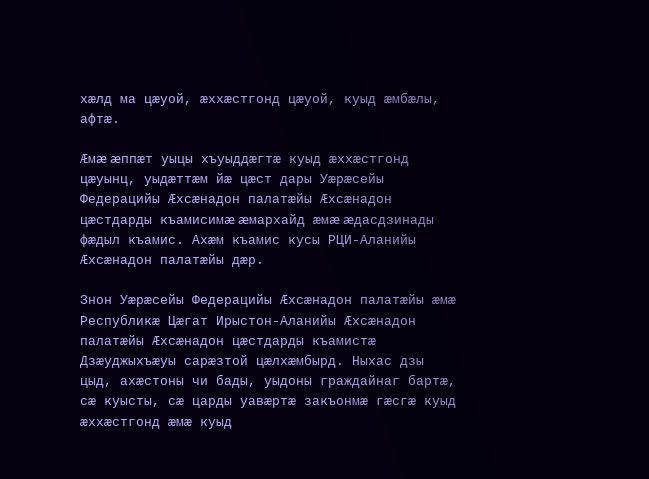хæлд ма цæуой, æххæстгонд цæуой, куыд æмбæлы, афтæ.

Æмæ æппæт уыцы хъуыддæгтæ куыд æххæстгонд цæуынц, уыдæттæм йæ цæст дары Уæрæсейы Федерацийы Æхсæнадон палатæйы Æхсæнадон цæстдарды къамисимæ æмархайд æмæ æдасдзинады фæдыл къамис. Ахæм къамис кусы РЦИ-Аланийы Æхсæнадон палатæйы дæр.

Знон Уæрæсейы Федерацийы Æхсæнадон палатæйы æмæ Республикæ Цæгат Ирыстон-Аланийы Æхсæнадон палатæйы Æхсæнадон цæстдарды къамистæ Дзæуджыхъæуы сарæзтой цæлхæмбырд. Ныхас дзы цыд, ахæстоны чи бады, уыдоны граждайнаг бартæ, сæ куысты, сæ царды уавæртæ закъонмæ гæсгæ куыд æххæстгонд æмæ куыд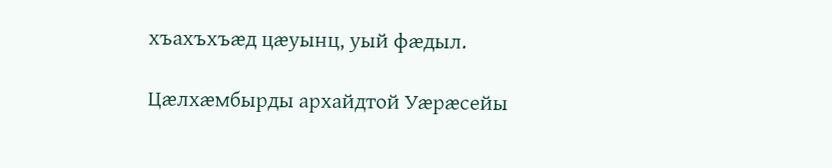хъахъхъæд цæуынц, уый фæдыл.

Цæлхæмбырды архайдтой Уæрæсейы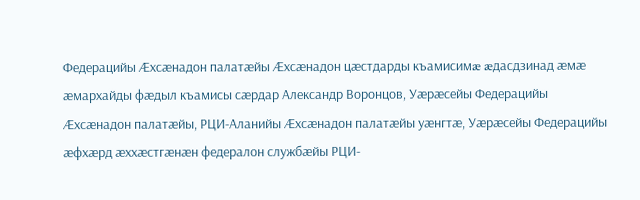Федерацийы Æхсæнадон палатæйы Æхсæнадон цæстдарды къамисимæ æдасдзинад æмæ æмархайды фæдыл къамисы сæрдар Александр Воронцов, Уæрæсейы Федерацийы Æхсæнадон палатæйы, РЦИ-Аланийы Æхсæнадон палатæйы уæнгтæ, Уæрæсейы Федерацийы æфхæрд æххæстгæнæн федералон службæйы РЦИ-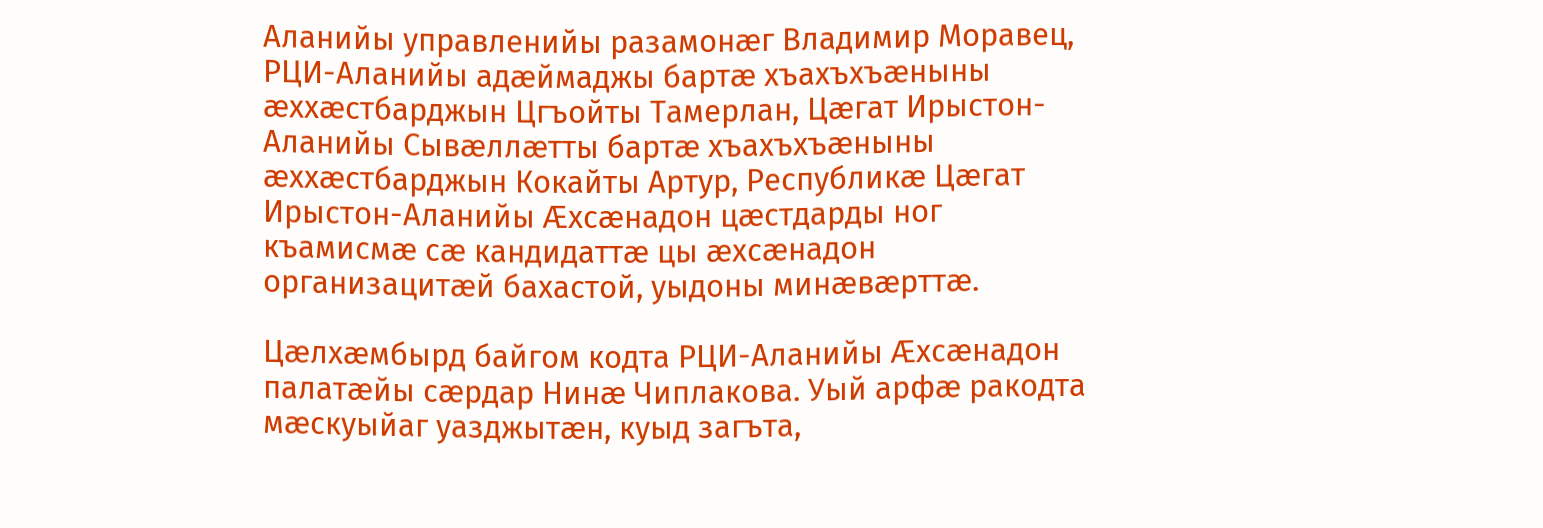Аланийы управленийы разамонæг Владимир Моравец, РЦИ-Аланийы адæймаджы бартæ хъахъхъæныны æххæстбарджын Цгъойты Тамерлан, Цæгат Ирыстон-Аланийы Сывæллæтты бартæ хъахъхъæныны æххæстбарджын Кокайты Артур, Республикæ Цæгат Ирыстон-Аланийы Æхсæнадон цæстдарды ног къамисмæ сæ кандидаттæ цы æхсæнадон организацитæй бахастой, уыдоны минæвæрттæ.

Цæлхæмбырд байгом кодта РЦИ-Аланийы Æхсæнадон палатæйы сæрдар Нинæ Чиплакова. Уый арфæ ракодта мæскуыйаг уазджытæн, куыд загъта,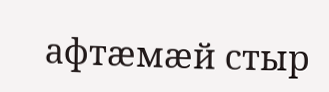афтæмæй стыр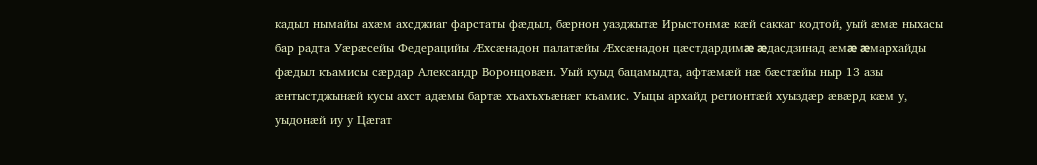кадыл нымайы ахæм ахсджиаг фарстаты фæдыл, бæрнон уазджытæ Ирыстонмæ кæй саккаг кодтой, уый æмæ ныхасы бар радта Уæрæсейы Федерацийы Æхсæнадон палатæйы Æхсæнадон цæстдардимæ æдасдзинад æмæ æмархайды фæдыл къамисы сæрдар Александр Воронцовæн. Уый куыд бацамыдта, афтæмæй нæ бæстæйы ныр 13 азы æнтыстджынæй кусы ахст адæмы бартæ хъахъхъæнæг къамис. Уыцы архайд регионтæй хуыздæр æвæрд кæм у, уыдонæй иу у Цæгат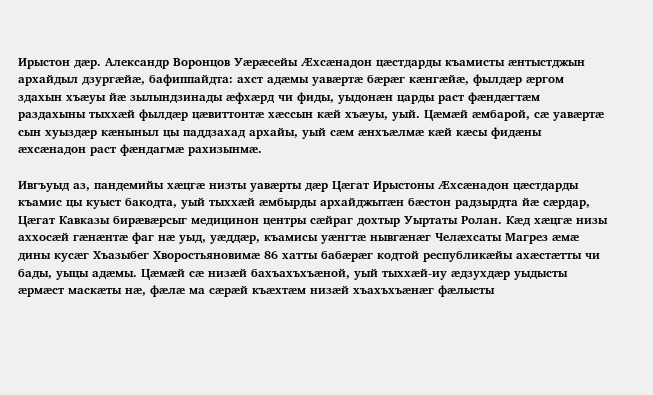Ирыстон дæр. Александр Воронцов Уæрæсейы Æхсæнадон цæстдарды къамисты æнтыстджын архайдыл дзургæйæ, бафиппайдта: ахст адæмы уавæртæ бæрæг кæнгæйæ, фылдæр æргом здахын хъæуы йæ зылындзинады æфхæрд чи фиды, уыдонæн царды раст фæндæгтæм раздахыны тыххæй фылдæр цæвиттонтæ хæссын кæй хъæуы, уый. Цæмæй æмбарой, сæ уавæртæ сын хуыздæр кæныныл цы паддзахад архайы, уый сæм æнхъæлмæ кæй кæсы фидæны æхсæнадон раст фæндагмæ рахизынмæ.

Ивгъуыд аз, пандемийы хæцгæ низты уавæрты дæр Цæгат Ирыстоны Æхсæнадон цæстдарды къамис цы куыст бакодта, уый тыххæй æмбырды архайджытæн бæстон радзырдта йæ сæрдар, Цæгат Кавказы бирæвæрсыг медицинон центры сæйраг дохтыр Уыртаты Ролан. Кæд хæцгæ низы аххосæй гæнæнтæ фаг нæ уыд, уæддæр, къамисы уæнгтæ нывгæнæг Челæхсаты Магрез æмæ дины кусæг Хъазыбег Хворостьяновимæ 86 хатты бабæрæг кодтой республикæйы ахæстæтты чи бады, уыцы адæмы. Цæмæй сæ низæй бахъахъхъæной, уый тыххæй-иу æдзухдæр уыдысты æрмæст маскæты нæ, фæлæ ма сæрæй къæхтæм низæй хъахъхъæнæг фæлысты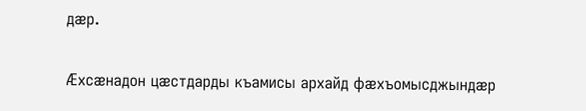дæр.

Æхсæнадон цæстдарды къамисы архайд фæхъомысджындæр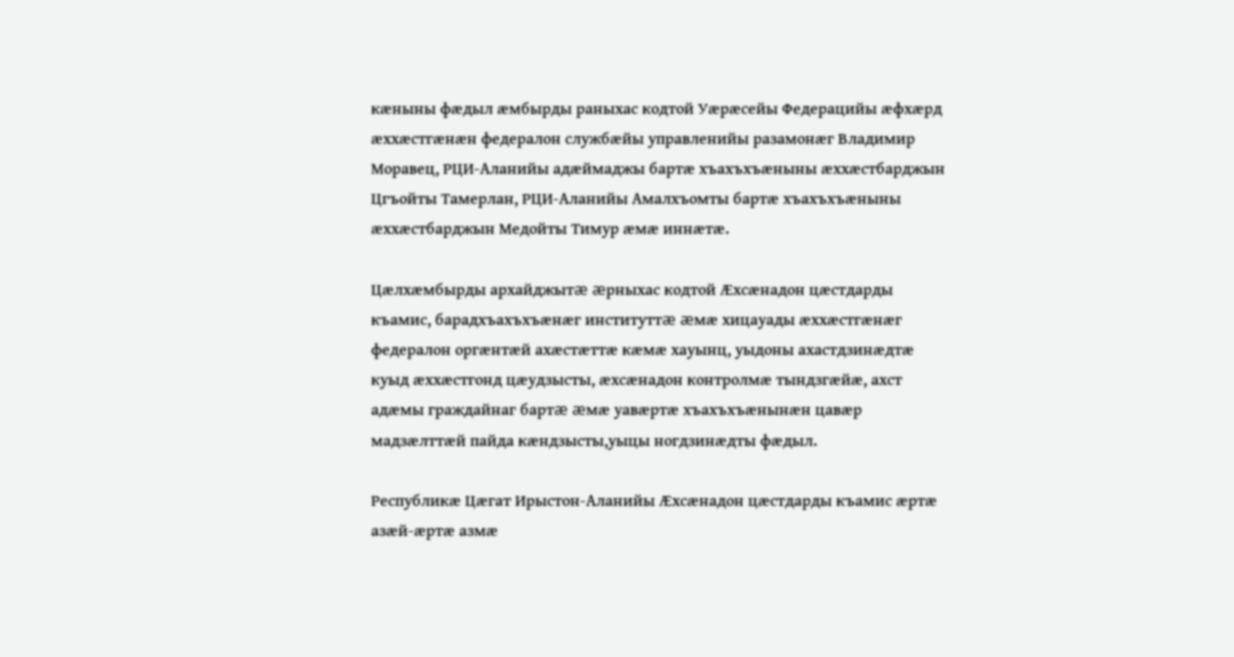кæныны фæдыл æмбырды раныхас кодтой Уæрæсейы Федерацийы æфхæрд æххæстгæнæн федералон службæйы управленийы разамонæг Владимир Моравец, РЦИ-Аланийы адæймаджы бартæ хъахъхъæныны æххæстбарджын Цгъойты Тамерлан, РЦИ-Аланийы Амалхъомты бартæ хъахъхъæныны æххæстбарджын Медойты Тимур æмæ иннæтæ.

Цæлхæмбырды архайджытæ æрныхас кодтой Æхсæнадон цæстдарды къамис, барадхъахъхъæнæг институттæ æмæ хицауады æххæстгæнæг федералон оргæнтæй ахæстæттæ кæмæ хауынц, уыдоны ахастдзинæдтæ куыд æххæстгонд цæудзысты, æхсæнадон контролмæ тындзгæйæ, ахст адæмы граждайнаг бартæ æмæ уавæртæ хъахъхъæнынæн цавæр мадзæлттæй пайда кæндзысты,уыцы ногдзинæдты фæдыл.

Республикæ Цæгат Ирыстон-Аланийы Æхсæнадон цæстдарды къамис æртæ азæй-æртæ азмæ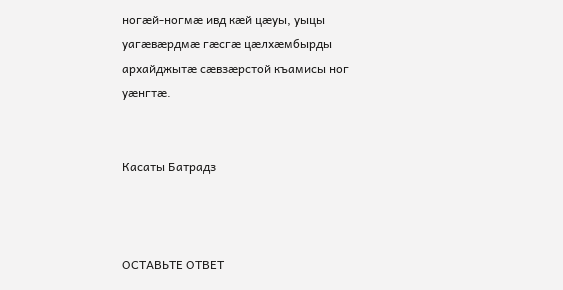ногæй-ногмæ ивд кæй цæуы, уыцы уагæвæрдмæ гæсгæ цæлхæмбырды архайджытæ сæвзæрстой къамисы ног уæнгтæ.


Касаты Батрадз



ОСТАВЬТЕ ОТВЕТ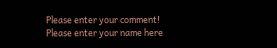Please enter your comment!
Please enter your name here